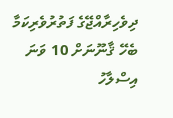ދިވެހިރާއްޖޭގެ ފަތުރުވެރިކަމާ ބެހޭ ޤާނޫނަށް 10 ވަނަ އިސްލާހު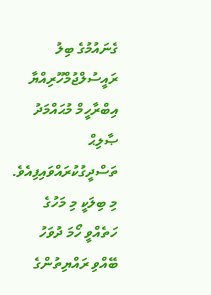ގެނައުމުގެ ބިލު ރައީސުލްޖުމްހޫރިއްޔާ އިބްރާހީމް މުޙައްމަދު ޞާލިޙް ތަސްދީގުކުރައްވައިފިއެވެ.
މި ބިލަކީ މި މަހުގެ ހަތެއްވީ ހޯމަ ދުވަހު ބޭއްވި ރައްޔިތުންގެ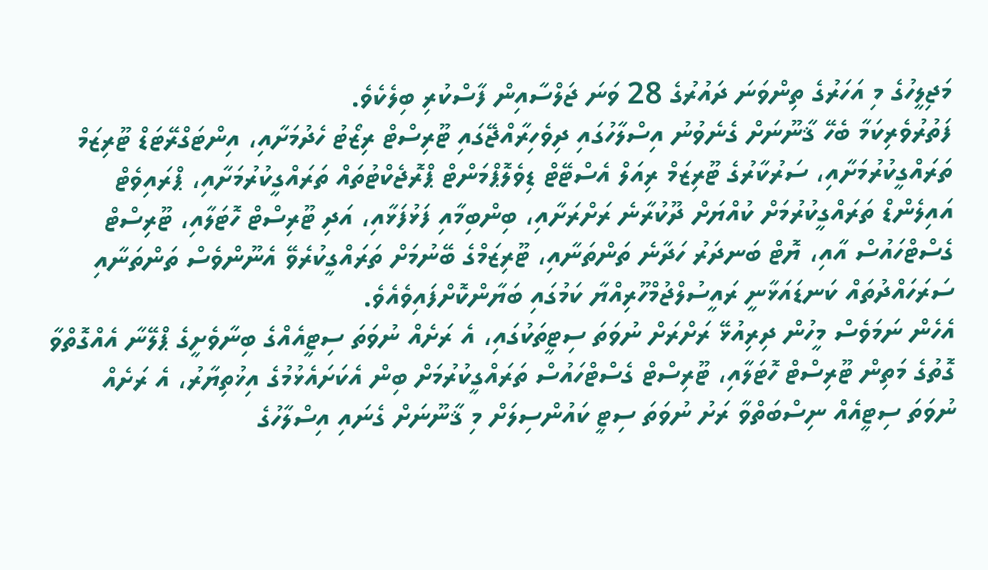މަޖިލީހުގެ މި އަހަރުގެ ތިންވަނަ ދައުރުގެ 28 ވަނަ ޖަލްސާއިން ފާސްކުރި ބިލެކެވެ.
ފަތުރުވެރިކަމާ ބެހޭ ޤާނޫނަށް ގެނެވުނު އިސްލާހުގައި ދިވެހިރާއްޖޭގައި ޓޫރިސްޓް ރިޒޯޓު ހެދުމަށާއި، އިންޓަގްރޭޓަޑް ޓޫރިޒަމް ތަރައްގީކުރުމަށާއި، ސަރުކާރުގެ ޓޫރިޒަމް ރިއަލް އެސްޓޭޓް ޑިވެލޮޕްމަންޓް ޕްރޮޖެކްޓުތައް ތަރައްގީކުރުމަށާއި، ޕްރައިވެޓް އައިލެންޑް ތަރައްގީކުރުމަށް ކުއްޔަށް ދޫކުރާނެ ރަށްރަށާއި، ބިންބިމާއި ފަޅުފަޅާއި، އަދި ޓޫރިސްޓް ހޮޓަލާއި، ޓޫރިސްޓް ގެސްޓްހައުސް އާއި، ޔޮޓް ބަނދަރު ހަދާނެ ތަންތަނާއި، ޓޫރިޒަމްގެ ބޭނުމަށް ތަރައްގީކުރެވޭ އެނޫންވެސް ތަންތަނާއި ސަރަހައްދުތައް ކަނޑައަޅާނީ ރައީސުލްޖުމްހޫރިއްޔާ ކަމުގައި ބަޔާންކޮށްފައިވެއެވެ.
އެހެން ނަމަވެސް މީހުން ދިރިއުޅޭ ރަށްރަށް ނުވަތަ ސިޓީތަކުގައި، އެ ރަށެއް ނުވަތަ ސިޓީއެއްގެ ބިނާވެށީގެ ޕްލޭނާ އެއްގޮތްވާ ގޮތުގެ މަތިން ޓޫރިސްޓް ހޮޓަލާއި، ޓޫރިސްޓް ގެސްޓްހައުސް ތަރައްގީކުރުމަށް ބިން އެކަށައެޅުމުގެ އިޚުތިޔާރު، އެ ރަށެއް ނުވަތަ ސިޓީއެއް ނިސްބަތްވާ ރަށު ނުވަތަ ސިޓީ ކައުންސިލަށް މި ޤާނޫނަށް ގެނައި އިސްލާހުގެ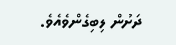ދަށުން ލިބިގެންވެއެވެ.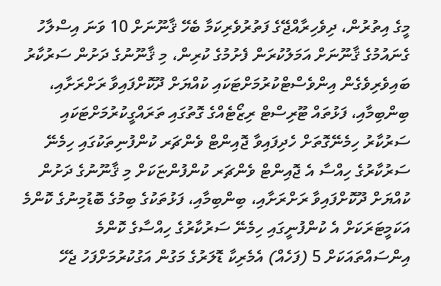މީގެ އިތުރުން، ދިވެހިރާއްޖޭގެ ފަތުރުވެރިކަމާ ބެހޭ ޤާނޫނަށް 10 ވަނަ އިސްލާހު ގެނައުމުގެ ޤާނޫނަށް އަމަލުކުރަން ފެށުމުގެ ކުރިން، މި ޤާނޫނުގެ ދަށުން ސަރުކާރު ބައިވެރިވެގެން އިންވެސްޓްކުރުމަށްޓަކައި ކުއްޔަށް ދޫކޮށްފައިވާ ރަށްރަށާއި، ބިންބިމާއި، ފަޅުތައް ޓޫރިސްޓް ރިޒޯޓެއްގެ ގޮތުގައި ތަރައްގީކުރުމަށްޓަކައި ސަރުކާރު ހިމެނޭގޮތަށް ހެދިފައިވާ ޖޮއިންޓް ވެންޗަރ ކުންފުނިތަކުގައި ހިމެނޭ ސަރުކާރުގެ ހިއްސާ އެ ޖޮއިންޓް ވެންޗަރ ކުންފުންޏަކަށް މި ޤާނޫނުގެ ދަށުން ކުއްޔަށް ދޫކޮށްފައިވާ ރަށްރަށާއި، ބިންބިމާއި، ފަޅުތަކުގެ ބިމުގެ ބޮޑުމިނުގެ ކޮންމެ އަކަމީޓަރަކަށް އެ ކުންފުނީގައި ހިމެނޭ ސަރުކާރުގެ ހިއްސާގެ ކޮންމެ އިންސައްތައަކަށް 5 (ފަހެއް) އެމެރިކާ ޑޮލަރުގެ މަގުން އަގުކުރުމަށްފަހު ޖެހޭ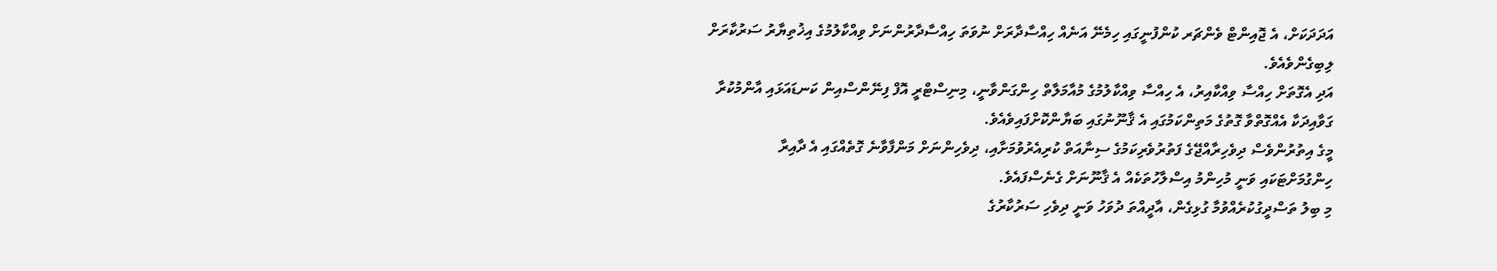އަދަދަކަށް، އެ ޖޮއިންޓް ވެންޗަރ ކުންފުނީގައި ހިމެނޭ އަނެއް ހިއްސާދާރަށް ނުވަތަ ހިއްސާދާރުންނަށް ވިއްކާލުމުގެ އިޚުތިޔާރު ސަރުކާރަށް ލިބިގެންވެއެވެ.
އަދި އެގޮތަށް ހިއްސާ ވިއްކާއިރު، އެ ހިއްސާ ވިއްކާލުމުގެ މުއާމަލާތް ހިންގަންވާނީ، މިނިސްޓްރީ އޮފް ފިނޭންސްއިން ކަނޑައަޅައި އާންމުކުރާ ގަވާއިދަކާ އެއްގޮތްވާ ގޮތުގެ މަތިންކަމުގައި އެ ޤާނޫނުގައި ބަޔާންކޮށްފައިވެއެވެ.
މީގެ އިތުރުންވެސް ދިވެހިރާއްޖޭގެ ފަތުރުވެރިކަމުގެ ސިނާއަތް ކުރިއެރުވުމަށާއި، ދިވެހިންނަށް މަންފާވާނެ ގޮތެއްގައި އެ ދާއިރާ ހިންގުމަށްޓަކައި ވަނީ މުހިންމު އިސްލާހުތަކެއް އެ ޤާނޫނަށް ގެނެސްފައެވެ.
މި ބިލު ތަސްދީގުކުރެއްވުމާ ގުޅިގެން، އާދީއްތަ ދުވަހު ވަނީ ދިވެހި ސަރުކާރުގެ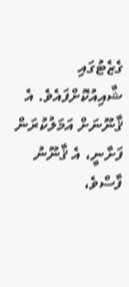ގެޒެޓުގައި ޝާއިއުކޮށްފައެވެ. އެ ޤާނޫނަށް އަމަލުކުރަން ފަށާނީ، އެ ޤާނޫނު ފާސްވެ،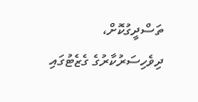ތަސްދީގުކޮށް، ދިވެހިސަރުކާރުގެ ގެޒެޓުގައި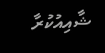ޝާއިއުކުރާ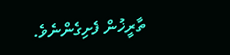ތާރީޚުން ފެށިގެންނެވެ.